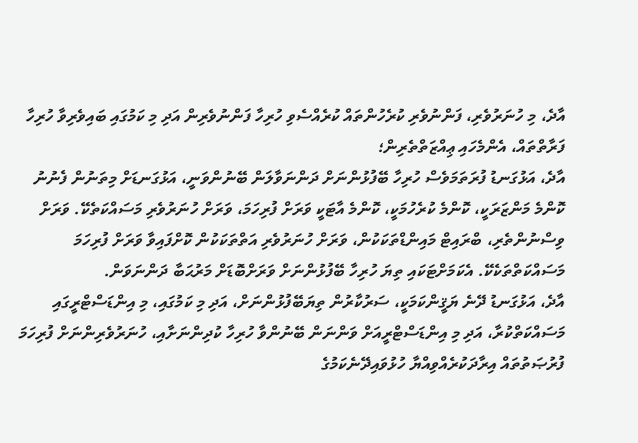އާދެ، މި ހުނަރުވެރި، ފަންނުވެރި ކުރެހުންތައް ކުރެއްސެވި ހުރިހާ ފަންނުވެރިން އަދި މި ކަމުގައި ބައިވެރިވާ ހުރިހާ ފަރާތްތައް، އެންމެހައި ޢިއްޒަތްތެރިން؛
އާދެ، އަޅުގަނޑު ފުރަތަމަވެސް ހުރިހާ ބޭފުޅުންނަށް ދަންނަވާލަން ބޭނުންވަނީ، އަޅުގަނޑަށް މިތަނުން ފެނުނު ކޮންމެ މަންޒަރަކީ، ކޮންމެ ކުރެހުމަކީ، ކޮންމެ އާޓަކީ ވަރަށް ފުރިހަމަ، ވަރަށް ހުނަރުވެރި މަސައްކަތެކޭ. ވަރަށް ވިސްނުންތެރި، ބްރައިޓް މައިންޑްތަކަކުން، ވަރަށް ހުނަރުވެރި އަތްތަކަކުން ކޮށްފައިވާ ވަރަށް ފުރިހަމަ މަސައްކަތްތަކެކޭ. އެކަމަށްޓަކައި ތިޔަ ހުރިހާ ބޭފުޅުންނަށް ވަރަށްބޮޑަށް މަރުޙަބާ ދަންނަވަން.
އާދެ، އަޅުގަނޑު ދޭނެ ޔަޤީންކަމަކީ، ސަރުކާރުން ތިޔަބޭފުޅުންނަށް، އަދި މި ކަމުގައި، މި އިންޑަސްޓްރީގައި މަސައްކަތްކުރާ، އަދި މި އިންޑަސްޓްރީއަށް ވަންނަން ބޭނުންވާ ހުރިހާ ކުދިންނަށާއި، ހުނަރުވެރިންނަށް ފުރިހަމަ ފުރުޞަތުތައް އިރާދަކުރެއްވިއްޔާ ހުޅުވައިދޭނެކަމުގެ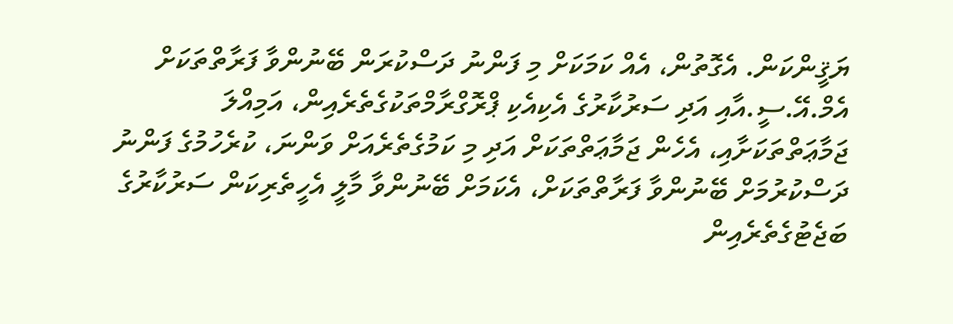ޔަޤީންކަން. އެގޮތުން، އެއް ކަމަކަށް މި ފަންނު ދަސްކުރަން ބޭނުންވާ ފަރާތްތަކަށް އެމް.އޭ.ސީ.އާއި އަދި ސަރުކާރުގެ އެކިއެކި ޕްރޮގްރާމްތަކުގެތެރެއިން، އަމިއްލަ ޖަމާޢަތްތަކަށާއި، އެހެން ޖަމާޢަތްތަކަށް އަދި މި ކަމުގެތެރެއަށް ވަންނަ، ކުރެހުމުގެ ފަންނު ދަސްކުރުމަށް ބޭނުންވާ ފަރާތްތަކަށް، އެކަމަށް ބޭނުންވާ މާލީ އެހީތެރިކަން ސަރުކާރުގެ ބަޖެޓުގެތެރެއިން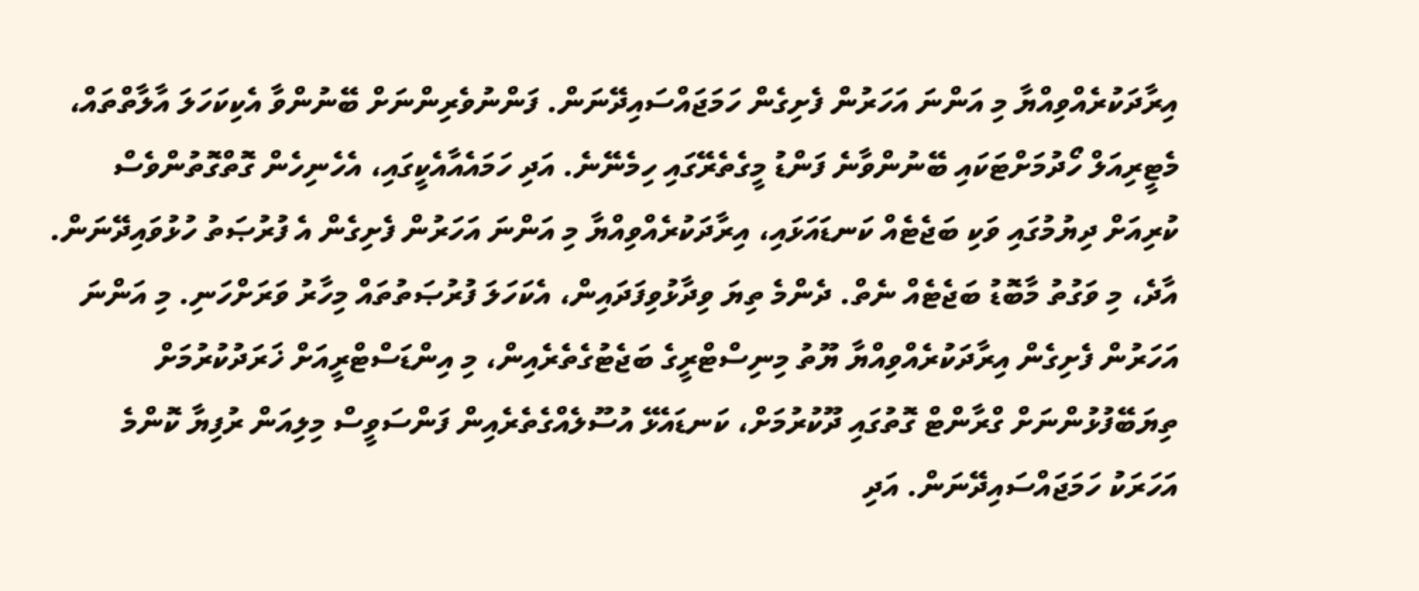އިރާދަކުރެއްވިއްޔާ މި އަންނަ އަހަރުން ފެށިގެން ހަމަޖައްސައިދޭނަން. ފަންނުވެރިންނަށް ބޭނުންވާ އެކިކަހަލަ އާލާތްތައް، މެޓީރިއަލް ހޯދުމަށްޓަކައި ބޭނުންވާނެ ފަންޑު މީގެތެރޭގައި ހިމެނޭނެ. އަދި ހަމައެއާއެކީގައި، އެހެނިހެން ގޮތްގޮތުންވެސް ކުރިއަށް ދިޔުމުގައި ވަކި ބަޖެޓެއް ކަނޑައަޅައި، އިރާދަކުރެއްވިއްޔާ މި އަންނަ އަހަރުން ފެށިގެން އެ ފުރުޞަތު ހުޅުވައިދޭނަން.
އާދެ، މި ވަގުތު މާބޮޑު ބަޖެޓެއް ނެތް. ދެންމެ ތިޔަ ވިދާޅުވިފަދައިން، އެކަހަލަ ފުރުޞަތުތައް މިހާރު ވަރަށްހަނި. މި އަންނަ އަހަރުން ފެށިގެން އިރާދަކުރެއްވިއްޔާ ޔޫތު މިނިސްޓްރީގެ ބަޖެޓުގެތެރެއިން، މި އިންޑަސްޓްރީއަށް ޚަރަދުކުރުމަށް ތިޔަބޭފުޅުންނަށް ގްރާންޓް ގޮތުގައި ދޫކުރުމަށް، ކަނޑައެޅޭ އުސޫލެއްގެތެރެއިން ފަންސަވީސް މިލިއަން ރުފިޔާ ކޮންމެ އަހަރަކު ހަމަޖައްސައިދޭނަން. އަދި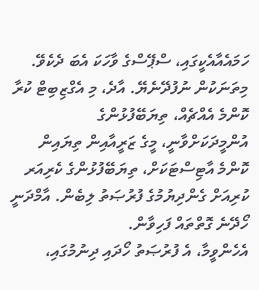ހަމައެއާއެކީގައި، ސްޕޭސްގެ ވާހަކަ އެބަ ދެކެވޭ. މިތަނަކުން ނުފުދޭނެޔޭ. އާދެ، މި އެގްޒިބިޓް ކުރާ ކޮންމެ އެއްޗެއް، ތިޔަބޭފުޅުންގެ އުންމީދަކަށްވާނީ، މީގެ ޒަރީއާއިން ތިޔައިން ކޮންމެ އާޓިސްޓަކަށް، ތިޔަބޭފުޅުންގެ ކެރިއަރ ކުރިއަށް ގެންދިޔުމުގެ ފުރުޞަތު ލިބެން. އާމްދަނީ ހޯދޭނެ ގޮތްތައް ފަހިވާން.
އެހެންވީމާ، އެ ފުރުޞަތު ހޯދައި ދިނުމުގައި،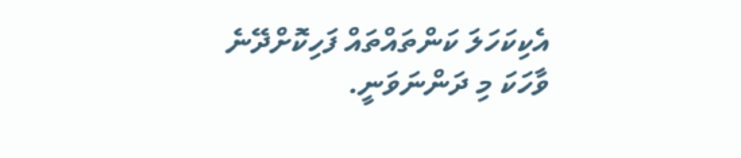އެކިކަހަލަ ކަންތައްތައް ފަހިކޮށްދޭނެ ވާހަކަ މި ދަންނަވަނީ.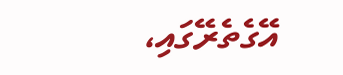އޭގެތެރޭގައި،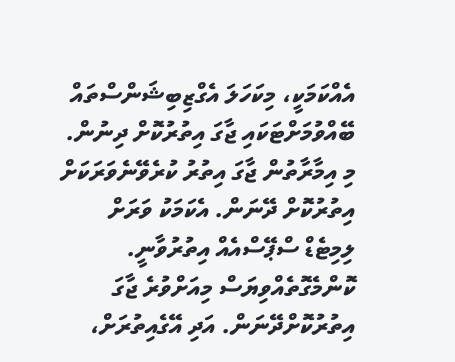އެއްކަމަކީ، މިކަހަލަ އެގްޒިބިޝަންސްތައް ބޭއްވުމަށްޓަކައި ޖާގަ އިތުރުކޮށް ދިނުން. މި އިމާރާތުން ޖާގަ އިތުރު ކުރެވޭނެވަރަކަށް އިތުރުކޮށް ދޭނަން. އެކަމަކު ވަރަށް ލިމިޓެޑް ސްޕޭސްއެއް އިތުރުވާނީ. ކޮންމެގޮތެއްވިޔަސް މިއަށްވުރެ ޖާގަ އިތުރުކޮށްދޭނަން. އަދި އޭގެއިތުރަށް،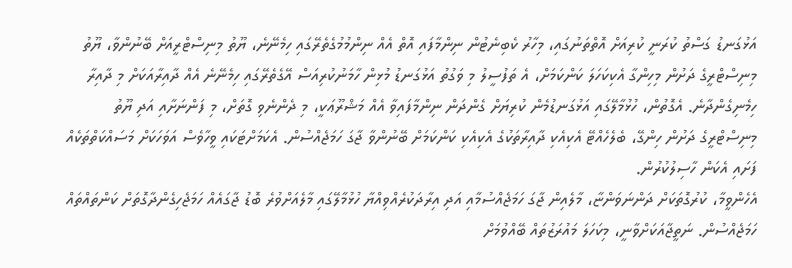އަޅުގަނޑު ގަސްތު ކުރަނީ ކުރިއަށް އޮތްތަނުގައި، މިހާރު ކެބިނެޓުން ނިންމާފައި އޮތް އެއް ނިންމުމުގެތެރޭގައި ހިމެނޭނެ، ޔޫތު މިނިސްޓްރީއަށް ބޭނުންވާ، ޔޫތު މިނިސްޓްރީގެ ދަށުން މިހިންގާ އެކިކަހަލަ ކަންކަމަށް، އެ ތަފުސީލު މި ވަގުތު އަޅުގަނޑު މުޅިން ހާމަނުކުރިއަސް އޭގެތެރޭގައި ހިމެނޭނެ އެއް ދާއިރާއަކަށް މި ދާއިރާ ހިމެނިގެންދާނެ. އެގޮތުން، ހުޅުމާލޭގައި އަޅުގަނޑުމެން ކުރިޔަށް ގެންދަން ނިންމާފައިވާ އެއް މަޝްރޫޢަކީ، މި ދެންނެވި ގޮތަށް، މި ފަންނަށާއި އަދި ޔޫތު މިނިސްޓްރީގެ ދަށުން ހިންގޭ، ބެލެހެއްޓޭ އެކިއެކި ދާއިރާތަކުގެ އެކިއެކި ކަންކަމަށް ބޭނުންވާ ޖާގަ ހަމަޖެއްސުން. އެކަމަށްޓަކައި ވީހާވެސް އަވަހަކަށް މަސައްކަތްތަކެއް ފަށައި އެކަން ހާސިލުކުރުން.
އެހެންވީމާ، ކުރުގޮތަކަށް ދަންނަވަންޏާ، މާލެއިން ޖާގަ ހަމަޖެއްސުމާއި އަދި އިރާދަކުރެއްވިއްޔާ ހުޅުމާލޭގައި މާލެއަށްވުރެ ބޮޑު ޖާގައެއް ހަމަޖެހިގެންދާގޮތަށް ކަންތައްތައް ހަމަޖެއްސުން. ނަތީޖާއަކަށްވާނީ، މިކަހަލަ މައުރަޒުތައް ބޭއްވުމަށް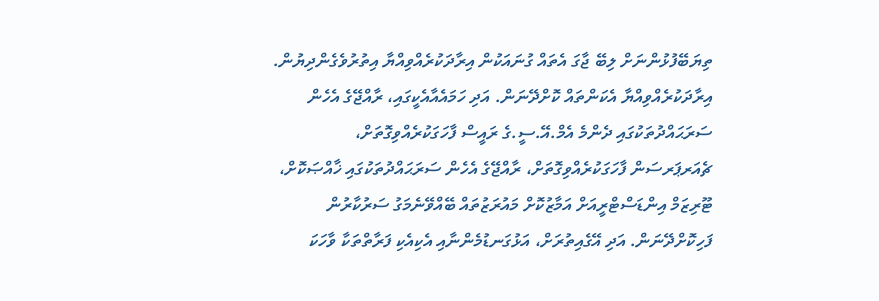ތިޔަބޭފުޅުންނަށް ލިބޭ ޖާގަ އެތައް ގުނައަކުން އިރާދަކުރެއްވިއްޔާ އިތުރުވެގެންދިޔުން. އިރާދަކުރެއްވިއްޔާ އެކަންތައް ކޮށްދޭނަން. އަދި ހަމައެއާއެކީގައި، ރާއްޖޭގެ އެހެން ސަރަޙައްދުތަކުގައި ދެންމެ އެމް.އޭ.ސީ.ގެ ރައީސް ފާހަގަކުރެއްވިގޮތަށް، ޗެއަރޕަރސަން ފާހަގަކުރެއްވިގޮތަށް، ރާއްޖޭގެ އެހެން ސަރަޙައްދުތަކުގައި ޚާއްޞަކޮށް، ޓޫރިޒަމް އިންޑަސްޓްރީއަށް އަމާޒުކޮށް މައުރަޒުތައް ބޭއްވޭނެމަގު ސަރުކާރުން ފަހިކޮށްދޭނަން. އަދި އޭގެއިތުރަށް، އަޅުގަނޑުމެންނާއި އެކިއެކި ފަރާތްތަކާ ވާހަކަ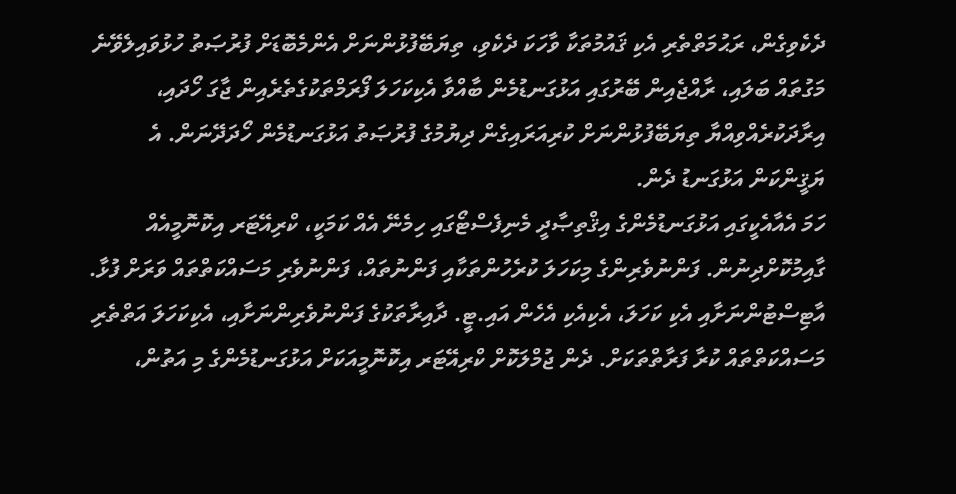ދެކެވިގެން، ރަޙުމަތްތެރި އެކި ޤައުމުތަކާ ވާހަކަ ދެކެވި، ތިޔަބޭފުޅުންނަށް އެންމެބޮޑަށް ފުރުޞަތު ހުޅުވައިލެވޭނެ މަގުތައް ބަލައި، ރާއްޖެއިން ބޭރުގައި އަޅުގަނޑުމެން ބާއްވާ އެކިކަހަލަ ފޯރަމްތަކުގެތެރެއިން ޖާގަ ހޯދައި، އިރާދަކުރެއްވިއްޔާ ތިޔަބޭފުޅުންނަށް ކުރިއަރައިގެން ދިޔުމުގެ ފުރުޞަތު އަޅުގަނޑުމެން ހޯދަދޭނަން. އެ ޔަޤީންކަން އަޅުގަނޑު ދެން.
ހަމަ އެއާއެކީގައި އަޅުގަނޑުމެންގެ އިޤްތިޞާދީ މެނިފެސްޓޯގައި ހިމެނޭ އެއް ކަމަކީ، ކްރިއޭޓަރ އިކޮނޮމީއެއް ގާއިމުކޮށްދިނުން. ފަންނުވެރިންގެ މިކަހަލަ ކުރެހުންތަކާއި ފަންނުތައް، ފަންނުވެރި މަސައްކަތްތައް ވަރަށް ފުޅާ. އާޓިސްޓުންނަށާއި އެކި ކަހަލަ، އެކިއެކި އެހެން އައި.ޓީ. ދާއިރާތަކުގެ ފަންނުވެރިންނަށާއި، އެކިކަހަލަ އަތްތެރި މަސައްކަތްތައް ކުރާ ފަރާތްތަކަށް. ދެން ޖުމްލަކޮށް ކްރިއޭޓަރ އިކޮނޮމީއަކަށް އަޅުގަނޑުމެންގެ މި އަތުން،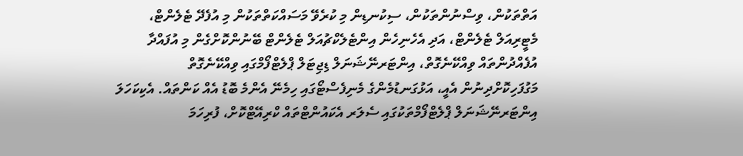އަތްތަކުން، ވިސްނުންތަކުން، ސިކުނޑިން މި ކުރެވޭ މަސައްކަތްތަކުން މި އުފެދޭ ޓެލެންޓް، މެޓީރިއަލް ޓެލެންޓް، އަދި އެހެނިހެން އިންޓެލެކްޗުއަލް ޓެލެންޓް ބޭނުންކޮށްގެން މި އުފައްދާ އުފެއްދުންތައް ވިއްކޭނެގޮތް، އިންޓަރނޭޝަނަލް ޑިޖިޓަލް ޕްލެޓްފޯމްގައި ވިއްކޭނެގޮތް މަގުފަހިކޮށްދިނުން އެއީ، އަޅުގަނޑުމެންގެ މެނިފެސްޓޯގައި ހިމެނޭ އެންމެ ބޮޑު އެއް ކަންތައް. އެކިކަހަލަ އިންޓަރނޭޝަނަލް ޕްލެޓްފޯމްތަކުގައި ސެލަރ އެކައުންޓްތައް ކްރިއޭޓްކޮށް، ފުރިހަމަ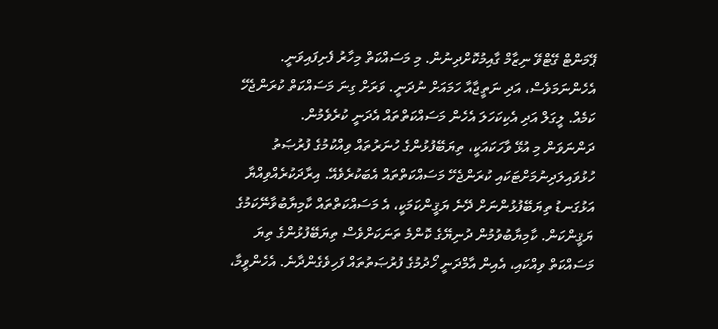ޕޭމަންޓް ގޭޓްވޭ ނިޒާމް ގާއިމުކޮށްދިނުން. މި މަސައްކަތް މިހާރު ފެށިފައިވަނީ. އެހެންނަމަވެސް، އަދި ނަތީޖާއާ ހަމައަށް ނުދަނީ. ވަރަށް ގިނަ މަސައްކަތް ކުރަންޖެހޭ ކަމެއް. ލީގަލް އަދި އެކިކަހަލަ އެހެން މަސައްކަތްތައް އެދަނީ ކުރެވެމުން.
ދަންނަވަން މި އުޅޭ ވާހަކައަކީ، ތިޔަބޭފުޅުންގެ ހުނަރުތައް ވިއްކުމުގެ ފުރުޞަތު ހުޅުވައިލަދިނުމަށްޓަކައި ކުރަންޖެހޭ މަސައްކަތްތައް އެބަކުރެވެއޭ. އިރާދަކުރެއްވިއްޔާ އަޅުގަނޑު ތިޔަބޭފުޅުންނަށް ދޭނެ ޔަޤީންކަމަކީ، އެ މަސައްކަތްތައް ކާމިޔާބުވާނޭކަމުގެ ޔަޤީންކަން. ކާމިޔާބުވުމުން ދުނިޔޭގެ ކޮންމެ ތަނަކަށްވެސް ތިޔަބޭފުޅުންގެ ތިޔަ މަސައްކަތް ވިއްކައި، އެއިން އާމްދަނީ ހޯދުމުގެ ފުރުޞަތުތައް ފަހިވެގެންދާނެ. އެހެންވީމާ،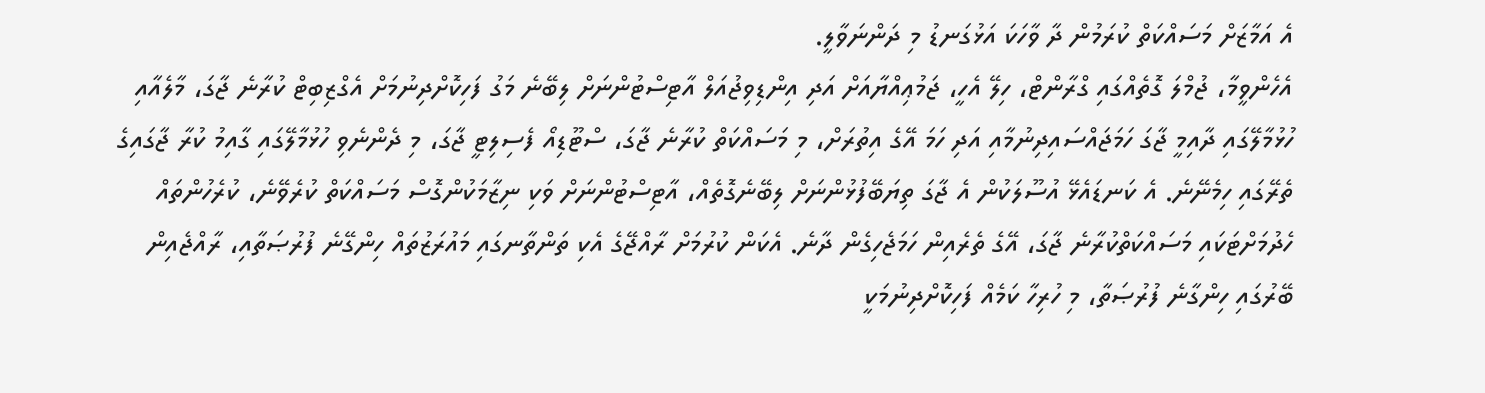އެ އަމާޒަށް މަސައްކަތް ކުރަމުން ދާ ވާހަކަ އަޅުގަނޑު މި ދަންނަވާލީ.
އެހެންވީމާ، ޖުމްލަ ގޮތެއްގައި ގްރާންޓް، ހިލޭ އެހީ، ޖަމުޢިއްޔާއަށް އަދި އިންޑިވިޖުއަލް އާޓިސްޓުންނަށް ލިބޭނެ މަގު ފަހިކޮށްދިނުމަށް އެގްޒިބިޓް ކުރާނެ ޖާގަ، މާލެއާއި ހުޅުމާލޭގައި ދާއިމީ ޖާގަ ހަމަޖައްސައިދިނުމާއި އަދި ހަމަ އޭގެ އިތުރަށް، މި މަސައްކަތް ކުރާނެ ޖާގަ، ސްޓޫޑިއޯ ފެސިލިޓީ ޖާގަ، މި ދެންނެވި ހުޅުމާލޭގައި ގާއިމު ކުރާ ޖާގައިގެ ތެރޭގައި ހިމެނޭނެ. އެ ކަނޑައެޅޭ އުސޫލަކުން އެ ޖާގަ ތިޔަބޭފުޅުންނަށް ލިބޭނެގޮތެއް، އާޓިސްޓުންނަށް ވަކި ނިޒާމަކުންގޮސް މަސައްކަތް ކުރެވޭނެ، ކުރެހުންތައް ހެދުމަށްޓަކައި މަސައްކަތްކުރާނެ ޖާގަ، އޭގެ ތެރެއިން ހަމަޖެހިގެން ދާނެ. އެކަން ކުރުމަށް ރާއްޖޭގެ އެކި ތަންތާނގައި މައުރަޒުތައް ހިންގޭނެ ފުރުޞަތާއި، ރާއްޖެއިން ބޭރުގައި ހިންގާނެ ފުރުޞަތާ، މި ހުރިހާ ކަމެއް ފަހިކޮށްދިނުމަކީ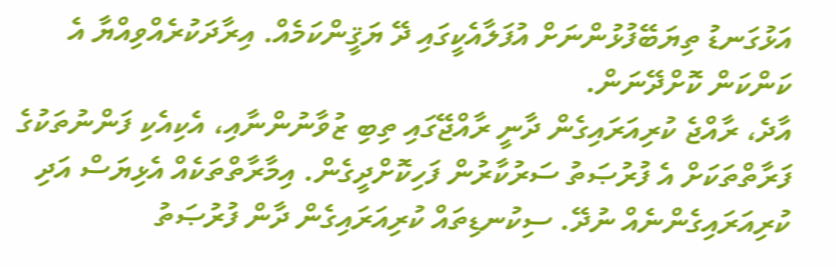އަޅުގަނޑު ތިޔަބޭފުޅުންނަށް އުފަލާއެކީގައި ދޭ ޔަޤީންކަމެއް. އިރާދަކުރެއްވިއްޔާ އެ ކަންކަން ކޮށްދޭނަން.
އާދެ، ރާއްޖެ ކުރިއަރައިގެން ދާނީ ރާއްޖޭގައި ތިބި ޒުވާނުންނާއި، އެކިއެކި ފަންނުތަކުގެ ފަރާތްތަކަށް އެ ފުރުޞަތު ސަރުކާރުން ފަހިކޮށްދީގެން. އިމާރާތްތަކެއް އެޅިޔަސް އަދި ކުރިއަރައިގެންނެއް ނުދޭ. ސިކުނޑިތައް ކުރިއަރައިގެން ދާން ފުރުޞަތު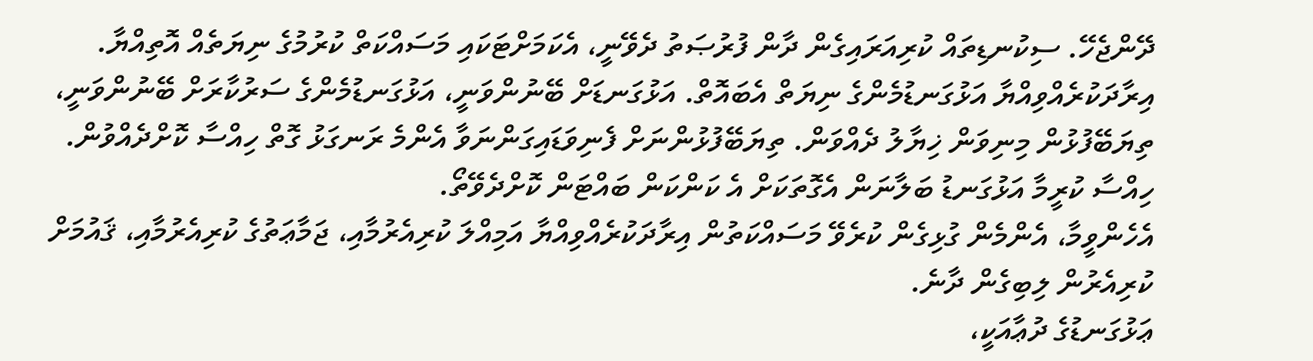ދޭންޖެހޭ. ސިކުނޑިތައް ކުރިއަރައިގެން ދާން ފުރުޞަތު ދެވޭނީ، އެކަމަށްޓަކައި މަސައްކަތް ކުރުމުގެ ނިޔަތެއް އޮތިއްޔާ. އިރާދަކުރެއްވިއްޔާ އަޅުގަނޑުމެންގެ ނިޔަތް އެބައޮތް. އަޅުގަނޑަށް ބޭނުންވަނީ، އަޅުގަނޑުމެންގެ ސަރުކާރަށް ބޭނުންވަނީ، ތިޔަބޭފުޅުން މިނިވަން ޚިޔާލު ދެއްވަން. ތިޔަބޭފުޅުންނަށް ފެނިވަޑައިގަންނަވާ އެންމެ ރަނގަޅު ގޮތް ހިއްސާ ކޮށްދެއްވުން. ހިއްސާ ކުރީމާ އަޅުގަނޑު ބަލާނަން އެގޮތަކަށް އެ ކަންކަން ބައްޓަން ކޮށްދެވޭތޯ.
އެހެންވީމާ، އެންމެން ގުޅިގެން ކުރެވޭ މަސައްކަތުން އިރާދަކުރެއްވިއްޔާ އަމިއްލަ ކުރިއެރުމާއި، ޖަމާޢަތުގެ ކުރިއެރުމާއި، ޤައުމަށް ކުރިއެރުން ލިބިގެން ދާނެ.
ޢަޅުގަނޑުގެ ދުޢާއަކީ،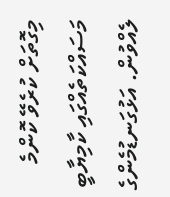މިގޮތަށް ކުރެވޭ ކޮންމެ މަސައްކަތެއްގައި ކާމިޔާބީ ލެއްވުން. އަޅުގަނޑުމެންގެ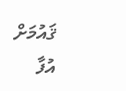ޤައުމަށް އުފާ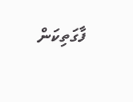ފާގަތިކަން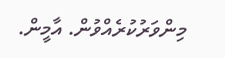މިންވަރުކުރެއްވުން. އާމީން.